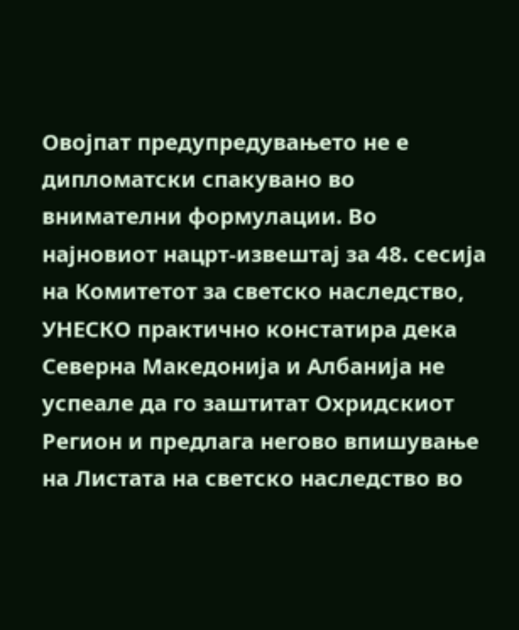Овојпат предупредувањето не е дипломатски спакувано во внимателни формулации. Во најновиот нацрт-извештај за 48. сесија на Комитетот за светско наследство, УНЕСКО практично констатира дека Северна Македонија и Албанија не успеале да го заштитат Охридскиот Регион и предлага негово впишување на Листата на светско наследство во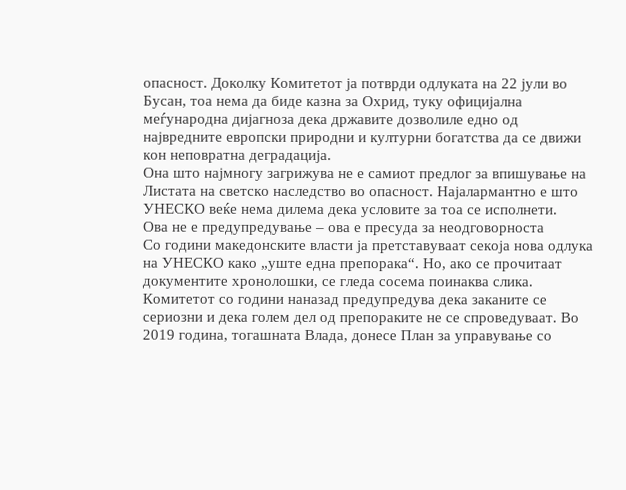опасност. Доколку Комитетот ја потврди одлуката на 22 јули во Бусан, тоа нема да биде казна за Охрид, туку официјална меѓународна дијагноза дека државите дозволиле едно од највредните европски природни и културни богатства да се движи кон неповратна деградација.
Она што најмногу загрижува не е самиот предлог за впишување на Листата на светско наследство во опасност. Најалармантно е што УНЕСКО веќе нема дилема дека условите за тоа се исполнети.
Ова не е предупредување – ова е пресуда за неодговорноста
Со години македонските власти ја претставуваат секоја нова одлука на УНЕСКО како „уште една препорака“. Но, ако се прочитаат документите хронолошки, се гледа сосема поинаква слика.
Комитетот со години наназад предупредува дека заканите се сериозни и дека голем дел од препораките не се спроведуваат. Во 2019 година, тогашната Влада, донесе План за управување со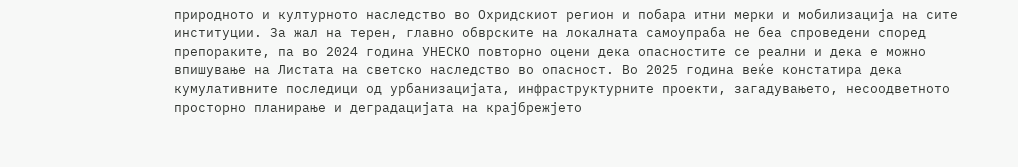природното и културното наследство во Охридскиот регион и побара итни мерки и мобилизација на сите институции. За жал на терен, главно обврските на локалната самоупраба не беа спроведени според препораките, па во 2024 година УНЕСКО повторно оцени дека опасностите се реални и дека е можно впишување на Листата на светско наследство во опасност. Во 2025 година веќе констатира дека кумулативните последици од урбанизацијата, инфраструктурните проекти, загадувањето, несоодветното просторно планирање и деградацијата на крајбрежјето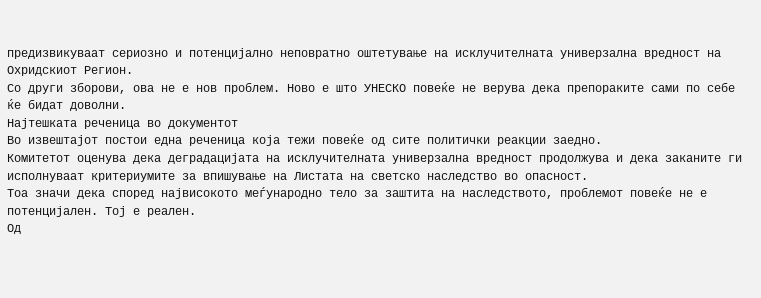предизвикуваат сериозно и потенцијално неповратно оштетување на исклучителната универзална вредност на Охридскиот Регион.
Со други зборови, ова не е нов проблем. Ново е што УНЕСКО повеќе не верува дека препораките сами по себе ќе бидат доволни.
Најтешката реченица во документот
Во извештајот постои една реченица која тежи повеќе од сите политички реакции заедно.
Комитетот оценува дека деградацијата на исклучителната универзална вредност продолжува и дека заканите ги исполнуваат критериумите за впишување на Листата на светско наследство во опасност.
Тоа значи дека според највисокото меѓународно тело за заштита на наследството, проблемот повеќе не е потенцијален. Тој е реален.
Од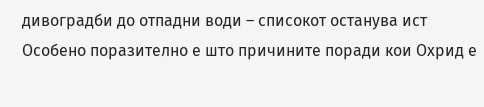дивоградби до отпадни води – списокот останува ист
Особено поразително е што причините поради кои Охрид е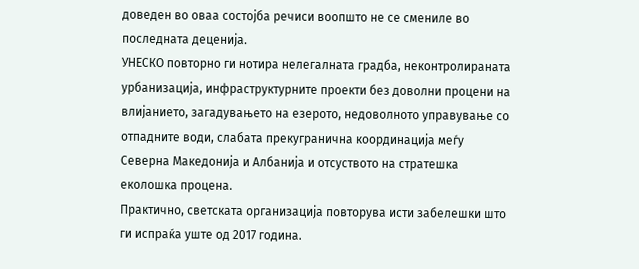доведен во оваа состојба речиси воопшто не се смениле во последната деценија.
УНЕСКО повторно ги нотира нелегалната градба, неконтролираната урбанизација, инфраструктурните проекти без доволни процени на влијанието, загадувањето на езерото, недоволното управување со отпадните води, слабата прекугранична координација меѓу Северна Македонија и Албанија и отсуството на стратешка еколошка процена.
Практично, светската организација повторува исти забелешки што ги испраќа уште од 2017 година.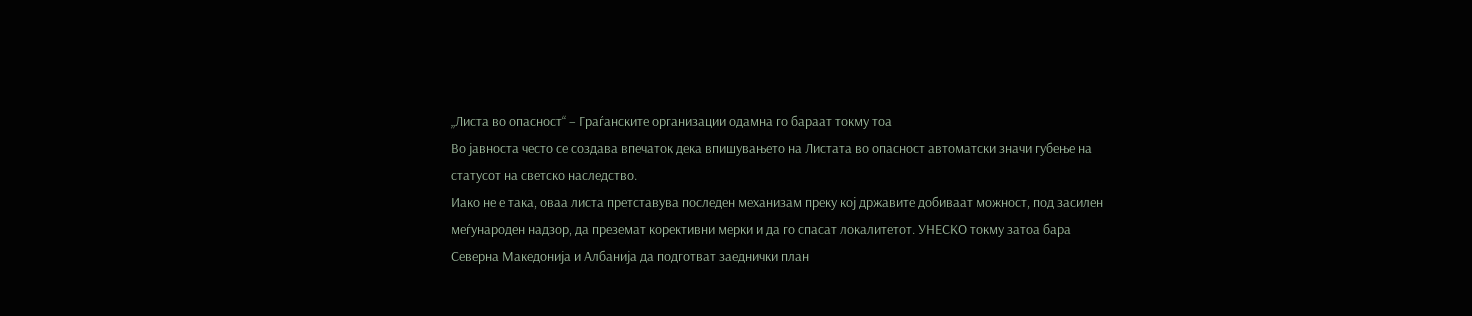„Листа во опасност“ – Граѓанските организации одамна го бараат токму тоа
Во јавноста често се создава впечаток дека впишувањето на Листата во опасност автоматски значи губење на статусот на светско наследство.
Иако не е така, оваа листа претставува последен механизам преку кој државите добиваат можност, под засилен меѓународен надзор, да преземат корективни мерки и да го спасат локалитетот. УНЕСКО токму затоа бара Северна Македонија и Албанија да подготват заеднички план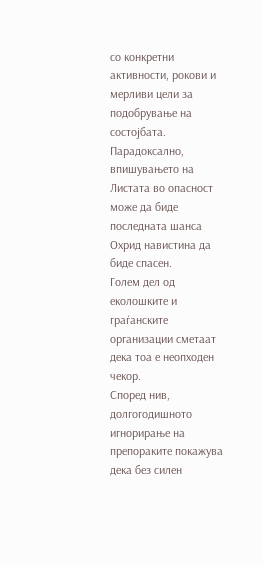со конкретни активности, рокови и мерливи цели за подобрување на состојбата.
Парадоксално, впишувањето на Листата во опасност може да биде последната шанса Охрид навистина да биде спасен.
Голем дел од еколошките и граѓанските организации сметаат дека тоа е неопходен чекор.
Според нив, долгогодишното игнорирање на препораките покажува дека без силен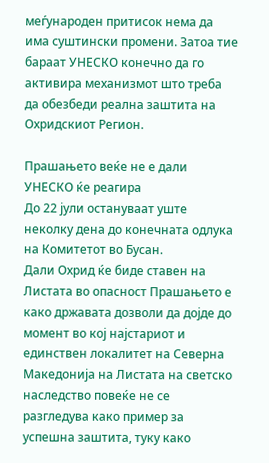меѓународен притисок нема да има суштински промени. Затоа тие бараат УНЕСКО конечно да го активира механизмот што треба да обезбеди реална заштита на Охридскиот Регион.

Прашањето веќе не е дали УНЕСКО ќе реагира
До 22 јули остануваат уште неколку дена до конечната одлука на Комитетот во Бусан.
Дали Охрид ќе биде ставен на Листата во опасност Прашањето е како државата дозволи да дојде до момент во кој најстариот и единствен локалитет на Северна Македонија на Листата на светско наследство повеќе не се разгледува како пример за успешна заштита, туку како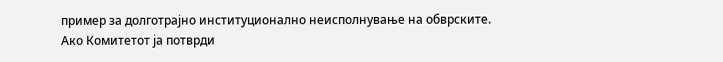пример за долготрајно институционално неисполнување на обврските.
Ако Комитетот ја потврди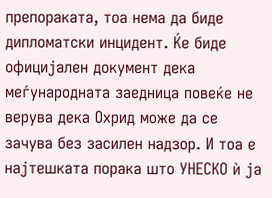препораката, тоа нема да биде дипломатски инцидент. Ќе биде официјален документ дека меѓународната заедница повеќе не верува дека Охрид може да се зачува без засилен надзор. И тоа е најтешката порака што УНЕСКО ѝ ја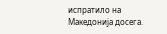испратило на Македонија досега.